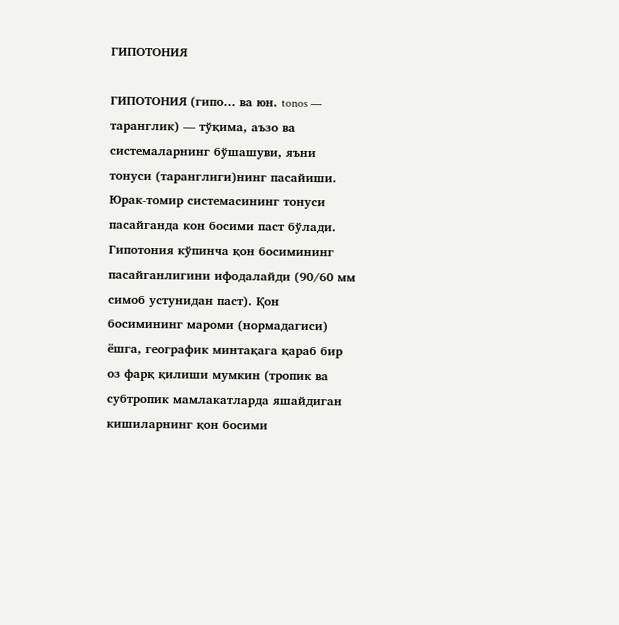ГИПОТОНИЯ

ГИПОТОНИЯ (гипо… ва юн. tonos — таранглик) — тўқима, аъзо ва системаларнинг бўшашуви, яъни тонуси (таранглиги)нинг пасайиши. Юрак-томир системасининг тонуси пасайганда кон босими паст бўлади. Гипотония кўпинча қон босимининг пасайганлигини ифодалайди (90/60 мм симоб устунидан паст). Қон босимининг мароми (нормадагиси) ёшга, географик минтақага қараб бир оз фарқ қилиши мумкин (тропик ва субтропик мамлакатларда яшайдиган кишиларнинг қон босими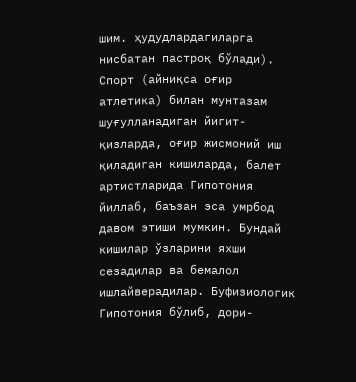шим. ҳудудлардагиларга нисбатан пастроқ бўлади). Спорт (айниқса оғир атлетика) билан мунтазам шуғулланадиган йигит-қизларда, оғир жисмоний иш қиладиган кишиларда, балет артистларида Гипотония йиллаб, баъзан эса умрбод давом этиши мумкин. Бундай кишилар ўзларини яхши сезадилар ва бемалол ишлайверадилар. Буфизиологик Гипотония бўлиб, дори-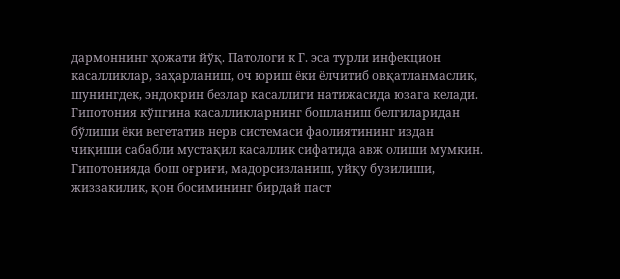дармоннинг ҳожати йўқ. Патологи к Г. эса турли инфекцион касалликлар, заҳарланиш, оч юриш ёки ёлчитиб овқатланмаслик, шунингдек, эндокрин безлар касаллиги натижасида юзага келади. Гипотония кўпгина касалликларнинг бошланиш белгиларидан бўлиши ёки вегетатив нерв системаси фаолиятининг издан чиқиши сабабли мустақил касаллик сифатида авж олиши мумкин. Гипотонияда бош оғриғи, мадорсизланиш, уйқу бузилиши, жиззакилик, қон босимининг бирдай паст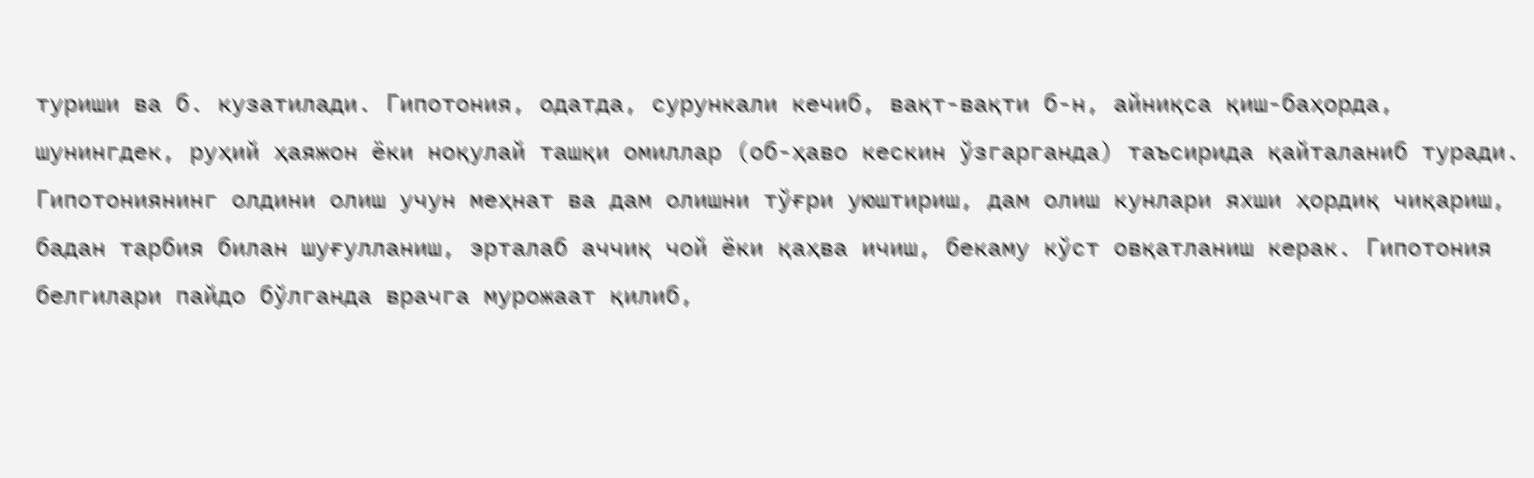туриши ва б. кузатилади. Гипотония, одатда, сурункали кечиб, вақт-вақти б-н, айниқса қиш-баҳорда, шунингдек, руҳий ҳаяжон ёки ноқулай ташқи омиллар (об-ҳаво кескин ўзгарганда) таъсирида қайталаниб туради. Гипотониянинг олдини олиш учун меҳнат ва дам олишни тўғри уюштириш, дам олиш кунлари яхши ҳордиқ чиқариш, бадан тарбия билан шуғулланиш, эрталаб аччиқ чой ёки қаҳва ичиш, бекаму кўст овқатланиш керак. Гипотония белгилари пайдо бўлганда врачга мурожаат қилиб,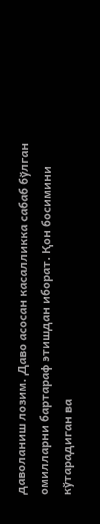даволаниш лозим. Даво асосан касалликка сабаб бўлган омилларни бартараф этишдан иборат. Қон босимини кўтарадиган ва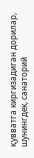қувватга киргизадиган дорилар, шунингдек, санаторий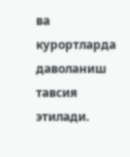ва курортларда даволаниш тавсия этилади.